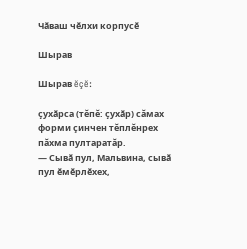Чӑваш чӗлхи корпусӗ

Шырав

Шырав ĕçĕ:

ҫухӑрса (тĕпĕ: ҫухӑр) сăмах форми çинчен тĕплĕнрех пăхма пултаратăр.
— Сывӑ пул, Мальвина, сывӑ пул ӗмӗрлӗхех,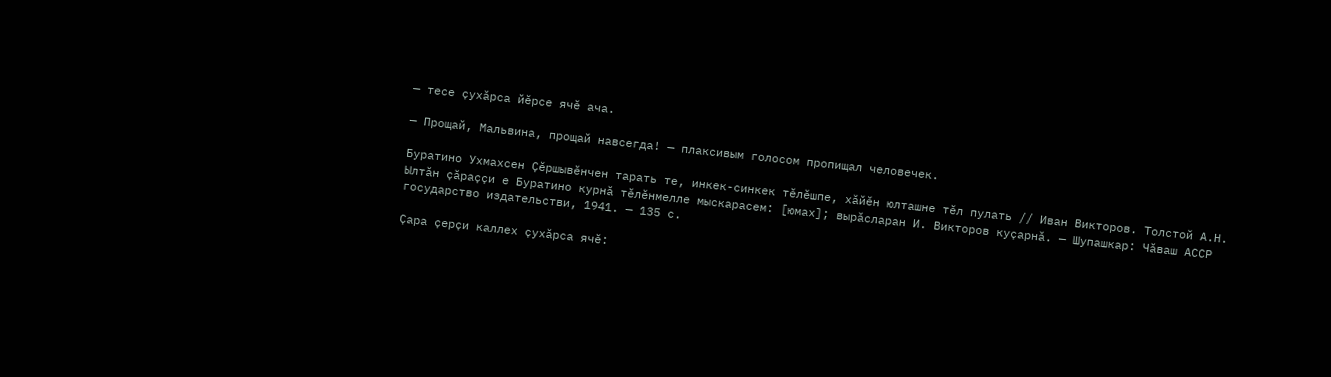— тесе ҫухӑрса йӗрсе ячӗ ача.

— Прощай, Мальвина, прощай навсегда! — плаксивым голосом пропищал человечек.

Буратино Ухмахсен Ҫӗршывӗнчен тарать те, инкек-синкек тӗлӗшпе, хӑйӗн юлташне тӗл пулать // Иван Викторов. Толстой А.Н. Ылтӑн ҫӑраҫҫи е Буратино курнӑ тӗлӗнмелле мыскарасем: [юмах]; вырӑсларан И. Викторов куҫарнӑ. — Шупашкар: Чӑваш АССР государство издательстви, 1941. — 135 с.

Ҫара ҫерҫи каллех ҫухӑрса ячӗ: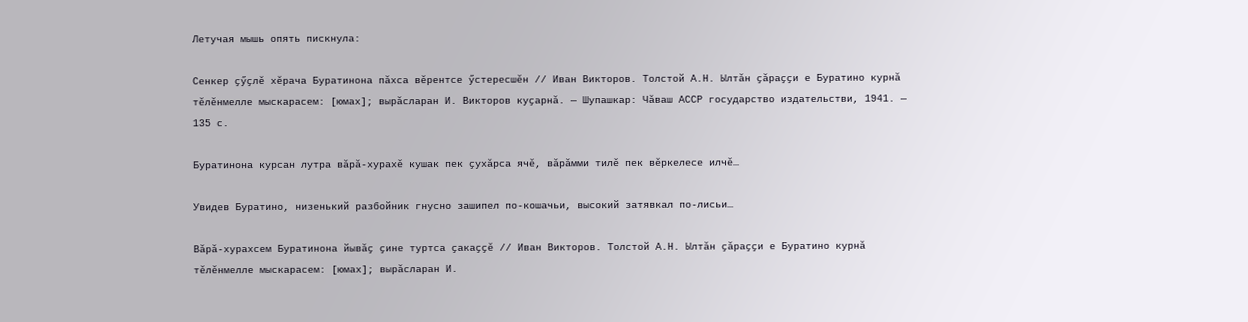Летучая мышь опять пискнула:

Сенкер ҫӳҫлӗ хӗрача Буратинона пӑхса вӗрентсе ӳстересшӗн // Иван Викторов. Толстой А.Н. Ылтӑн ҫӑраҫҫи е Буратино курнӑ тӗлӗнмелле мыскарасем: [юмах]; вырӑсларан И. Викторов куҫарнӑ. — Шупашкар: Чӑваш АССР государство издательстви, 1941. — 135 с.

Буратинона курсан лутра вӑрӑ-хурахӗ кушак пек ҫухӑрса ячӗ, вӑрӑмми тилӗ пек вӗркелесе илчӗ…

Увидев Буратино, низенький разбойник гнусно зашипел по-кошачьи, высокий затявкал по-лисьи…

Вӑрӑ-хурахсем Буратинона йывӑҫ ҫине туртса ҫакаҫҫӗ // Иван Викторов. Толстой А.Н. Ылтӑн ҫӑраҫҫи е Буратино курнӑ тӗлӗнмелле мыскарасем: [юмах]; вырӑсларан И.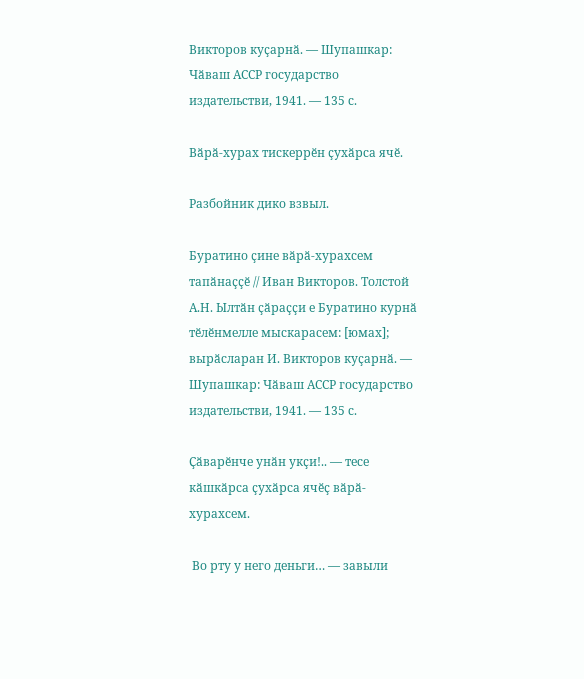Викторов куҫарнӑ. — Шупашкар: Чӑваш АССР государство издательстви, 1941. — 135 с.

Вӑрӑ-хурах тискеррӗн ҫухӑрса ячӗ.

Разбойник дико взвыл.

Буратино ҫине вӑрӑ-хурахсем тапӑнаҫҫӗ // Иван Викторов. Толстой А.Н. Ылтӑн ҫӑраҫҫи е Буратино курнӑ тӗлӗнмелле мыскарасем: [юмах]; вырӑсларан И. Викторов куҫарнӑ. — Шупашкар: Чӑваш АССР государство издательстви, 1941. — 135 с.

Ҫӑварӗнче унӑн укҫи!.. — тесе кӑшкӑрса ҫухӑрса ячӗҫ вӑрӑ-хурахсем.

 Во рту у него деньги… — завыли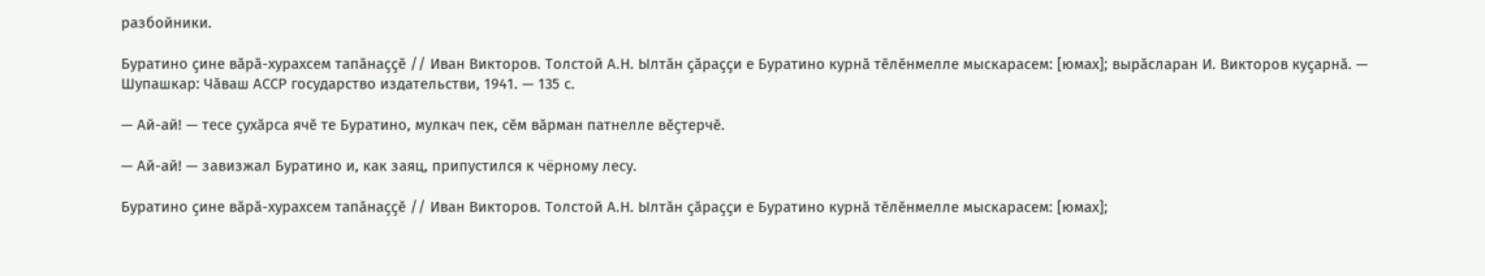разбойники.

Буратино ҫине вӑрӑ-хурахсем тапӑнаҫҫӗ // Иван Викторов. Толстой А.Н. Ылтӑн ҫӑраҫҫи е Буратино курнӑ тӗлӗнмелле мыскарасем: [юмах]; вырӑсларан И. Викторов куҫарнӑ. — Шупашкар: Чӑваш АССР государство издательстви, 1941. — 135 с.

— Ай-ай! — тесе ҫухӑрса ячӗ те Буратино, мулкач пек, сӗм вӑрман патнелле вӗҫтерчӗ.

— Ай-ай! — завизжал Буратино и, как заяц, припустился к чёрному лесу.

Буратино ҫине вӑрӑ-хурахсем тапӑнаҫҫӗ // Иван Викторов. Толстой А.Н. Ылтӑн ҫӑраҫҫи е Буратино курнӑ тӗлӗнмелле мыскарасем: [юмах];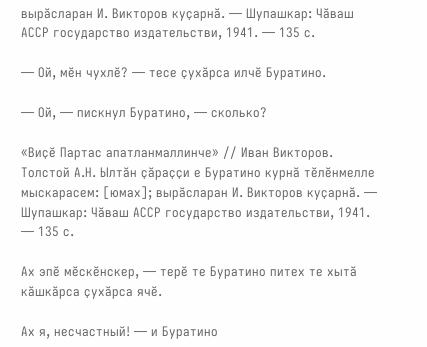вырӑсларан И. Викторов куҫарнӑ. — Шупашкар: Чӑваш АССР государство издательстви, 1941. — 135 с.

— Ой, мӗн чухлӗ? — тесе ҫухӑрса илчӗ Буратино.

— Ой, — пискнул Буратино, — сколько?

«Виҫӗ Партас апатланмаллинче» // Иван Викторов. Толстой А.Н. Ылтӑн ҫӑраҫҫи е Буратино курнӑ тӗлӗнмелле мыскарасем: [юмах]; вырӑсларан И. Викторов куҫарнӑ. — Шупашкар: Чӑваш АССР государство издательстви, 1941. — 135 с.

Ах эпӗ мӗскӗнскер, — терӗ те Буратино питех те хытӑ кӑшкӑрса ҫухӑрса ячӗ.

Ах я, несчастный! — и Буратино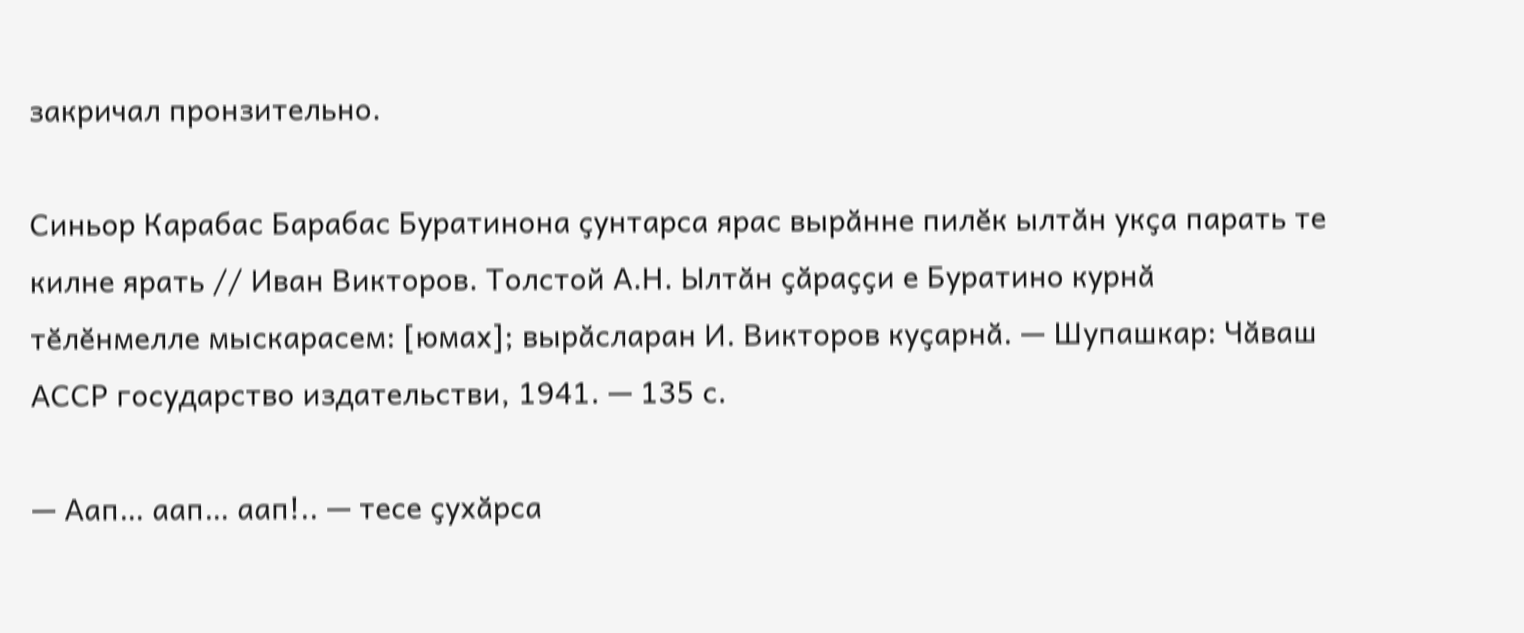закричал пронзительно.

Синьор Карабас Барабас Буратинона ҫунтарса ярас вырӑнне пилӗк ылтӑн укҫа парать те килне ярать // Иван Викторов. Толстой А.Н. Ылтӑн ҫӑраҫҫи е Буратино курнӑ тӗлӗнмелле мыскарасем: [юмах]; вырӑсларан И. Викторов куҫарнӑ. — Шупашкар: Чӑваш АССР государство издательстви, 1941. — 135 с.

— Аап… аап… аап!.. — тесе ҫухӑрса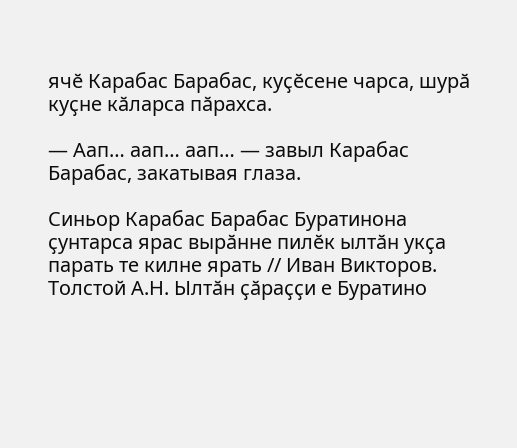ячӗ Карабас Барабас, куҫӗсене чарса, шурӑ куҫне кӑларса пӑрахса.

— Аап… аап… аап… — завыл Карабас Барабас, закатывая глаза.

Синьор Карабас Барабас Буратинона ҫунтарса ярас вырӑнне пилӗк ылтӑн укҫа парать те килне ярать // Иван Викторов. Толстой А.Н. Ылтӑн ҫӑраҫҫи е Буратино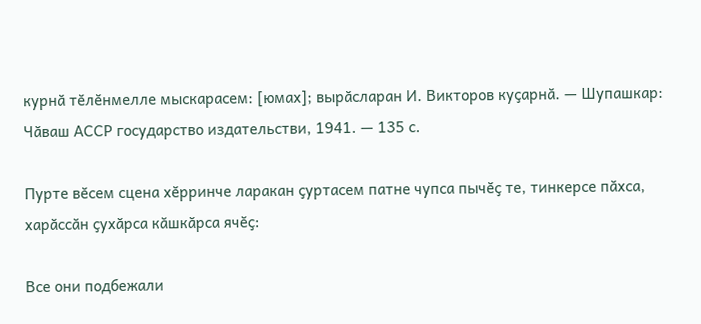курнӑ тӗлӗнмелле мыскарасем: [юмах]; вырӑсларан И. Викторов куҫарнӑ. — Шупашкар: Чӑваш АССР государство издательстви, 1941. — 135 с.

Пурте вӗсем сцена хӗрринче ларакан ҫуртасем патне чупса пычӗҫ те, тинкерсе пӑхса, харӑссӑн ҫухӑрса кӑшкӑрса ячӗҫ:

Все они подбежали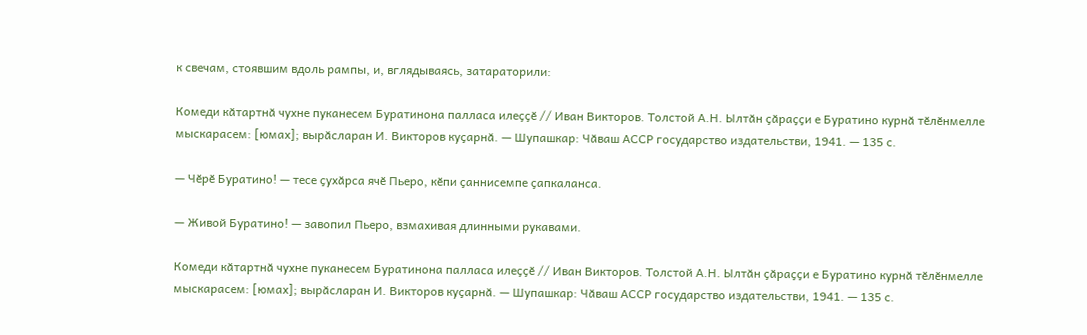к свечам, стоявшим вдоль рампы, и, вглядываясь, затараторили:

Комеди кӑтартнӑ чухне пуканесем Буратинона палласа илеҫҫӗ // Иван Викторов. Толстой А.Н. Ылтӑн ҫӑраҫҫи е Буратино курнӑ тӗлӗнмелле мыскарасем: [юмах]; вырӑсларан И. Викторов куҫарнӑ. — Шупашкар: Чӑваш АССР государство издательстви, 1941. — 135 с.

— Чӗрӗ Буратино! — тесе ҫухӑрса ячӗ Пьеро, кӗпи ҫаннисемпе ҫапкаланса.

— Живой Буратино! — завопил Пьеро, взмахивая длинными рукавами.

Комеди кӑтартнӑ чухне пуканесем Буратинона палласа илеҫҫӗ // Иван Викторов. Толстой А.Н. Ылтӑн ҫӑраҫҫи е Буратино курнӑ тӗлӗнмелле мыскарасем: [юмах]; вырӑсларан И. Викторов куҫарнӑ. — Шупашкар: Чӑваш АССР государство издательстви, 1941. — 135 с.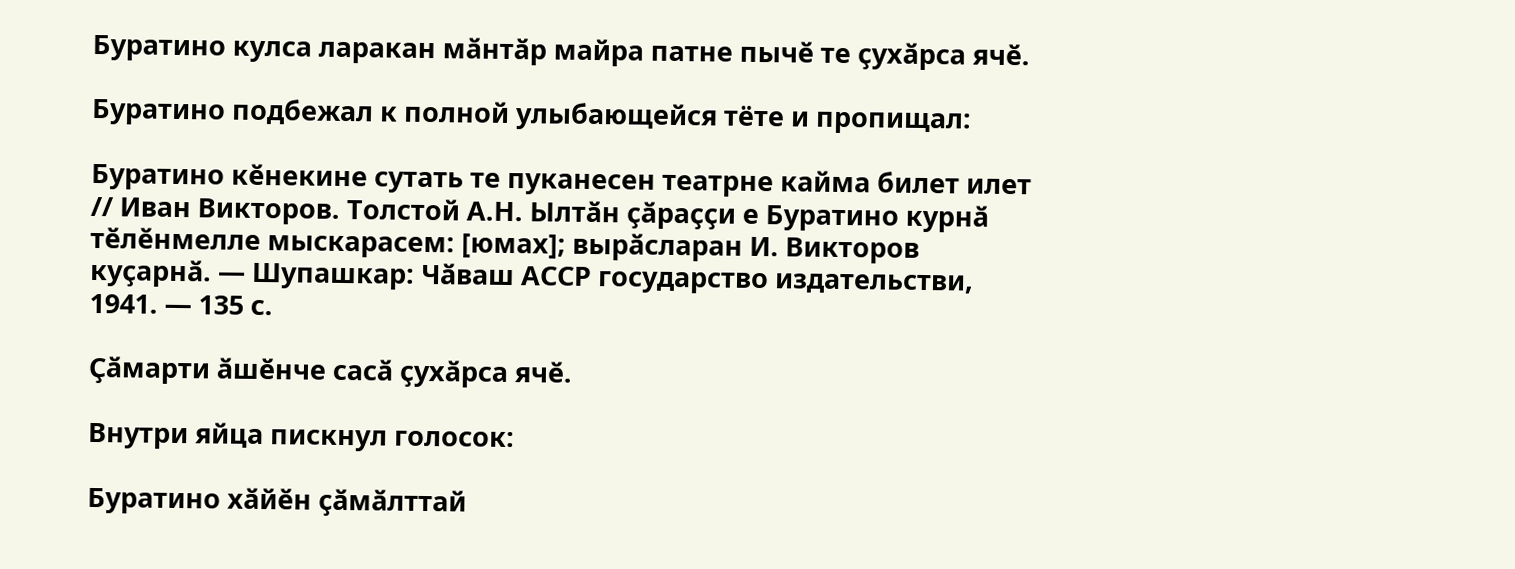Буратино кулса ларакан мӑнтӑр майра патне пычӗ те ҫухӑрса ячӗ.

Буратино подбежал к полной улыбающейся тёте и пропищал:

Буратино кӗнекине сутать те пуканесен театрне кайма билет илет // Иван Викторов. Толстой А.Н. Ылтӑн ҫӑраҫҫи е Буратино курнӑ тӗлӗнмелле мыскарасем: [юмах]; вырӑсларан И. Викторов куҫарнӑ. — Шупашкар: Чӑваш АССР государство издательстви, 1941. — 135 с.

Ҫӑмарти ӑшӗнче сасӑ ҫухӑрса ячӗ.

Внутри яйца пискнул голосок:

Буратино хӑйӗн ҫӑмӑлттай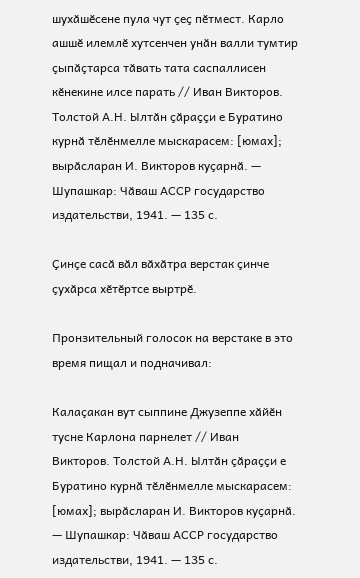шухӑшӗсене пула чут ҫеҫ пӗтмест. Карло ашшӗ илемлӗ хутсенчен унӑн валли тумтир ҫыпӑҫтарса тӑвать тата саспаллисен кӗнекине илсе парать // Иван Викторов. Толстой А.Н. Ылтӑн ҫӑраҫҫи е Буратино курнӑ тӗлӗнмелле мыскарасем: [юмах]; вырӑсларан И. Викторов куҫарнӑ. — Шупашкар: Чӑваш АССР государство издательстви, 1941. — 135 с.

Ҫинҫе сасӑ вӑл вӑхӑтра верстак ҫинче ҫухӑрса хӗтӗртсе выртрӗ.

Пронзительный голосок на верстаке в это время пищал и подначивал:

Калаҫакан вут сыппине Джузеппе хӑйӗн тусне Карлона парнелет // Иван Викторов. Толстой А.Н. Ылтӑн ҫӑраҫҫи е Буратино курнӑ тӗлӗнмелле мыскарасем: [юмах]; вырӑсларан И. Викторов куҫарнӑ. — Шупашкар: Чӑваш АССР государство издательстви, 1941. — 135 с.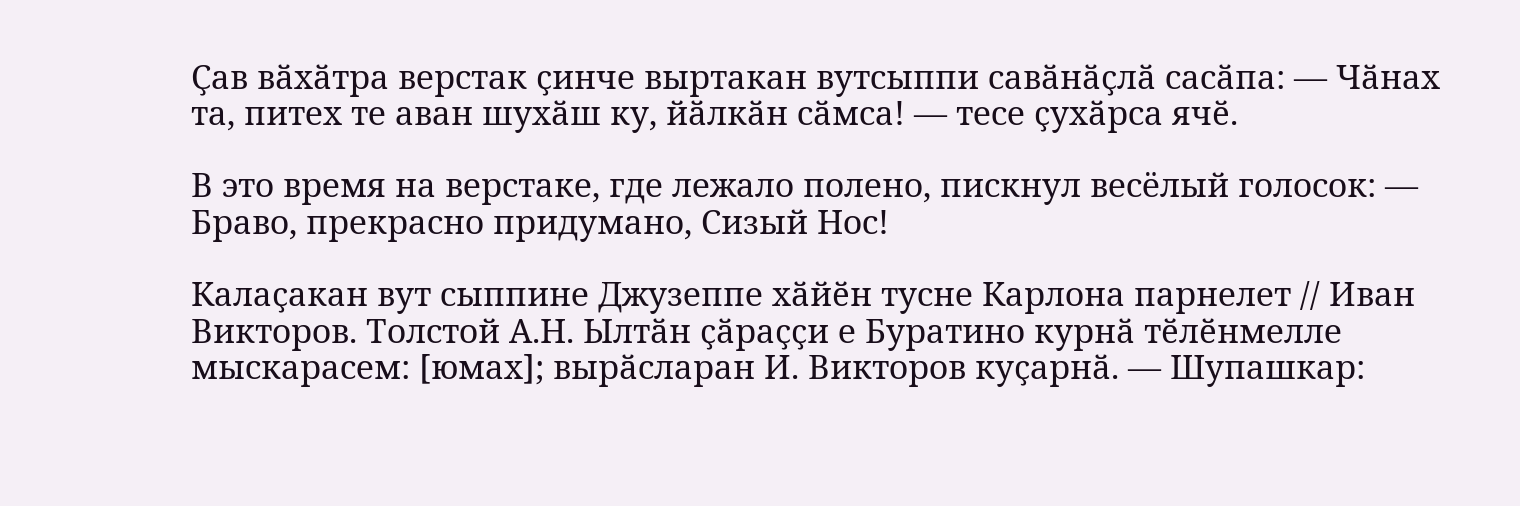Ҫав вӑхӑтра верстак ҫинче выртакан вутсыппи савӑнӑҫлӑ сасӑпа: — Чӑнах та, питех те аван шухӑш ку, йӑлкӑн сӑмса! — тесе ҫухӑрса ячӗ.

В это время на верстаке, где лежало полено, пискнул весёлый голосок: — Браво, прекрасно придумано, Сизый Нос!

Калаҫакан вут сыппине Джузеппе хӑйӗн тусне Карлона парнелет // Иван Викторов. Толстой А.Н. Ылтӑн ҫӑраҫҫи е Буратино курнӑ тӗлӗнмелле мыскарасем: [юмах]; вырӑсларан И. Викторов куҫарнӑ. — Шупашкар: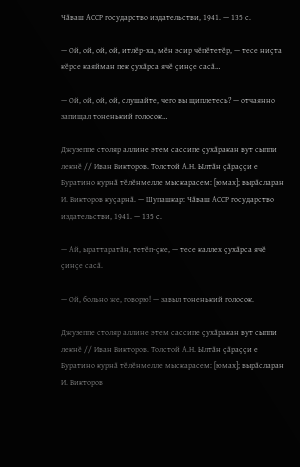Чӑваш АССР государство издательстви, 1941. — 135 с.

— Ой, ой, ой, ой, итлӗр-ха, мӗн эсир чӗпӗтетӗр, — тесе ниҫта кӗрсе каяйман пек ҫухӑрса ячӗ ҫинҫе сасӑ…

— Ой, ой, ой, ой, слушайте, чего вы щиплетесь? — отчаянно запищал тоненький голосок…

Джузеппе столяр аллине этем сассипе ҫухӑракан вут сыппи лекнӗ // Иван Викторов. Толстой А.Н. Ылтӑн ҫӑраҫҫи е Буратино курнӑ тӗлӗнмелле мыскарасем: [юмах]; вырӑсларан И. Викторов куҫарнӑ. — Шупашкар: Чӑваш АССР государство издательстви, 1941. — 135 с.

— Ай, ыраттаратӑн, тетӗп-ҫке, — тесе каллех ҫухӑрса ячӗ ҫинҫе сасӑ.

— Ой, больно же, говорю! — завыл тоненький голосок.

Джузеппе столяр аллине этем сассипе ҫухӑракан вут сыппи лекнӗ // Иван Викторов. Толстой А.Н. Ылтӑн ҫӑраҫҫи е Буратино курнӑ тӗлӗнмелле мыскарасем: [юмах]; вырӑсларан И. Викторов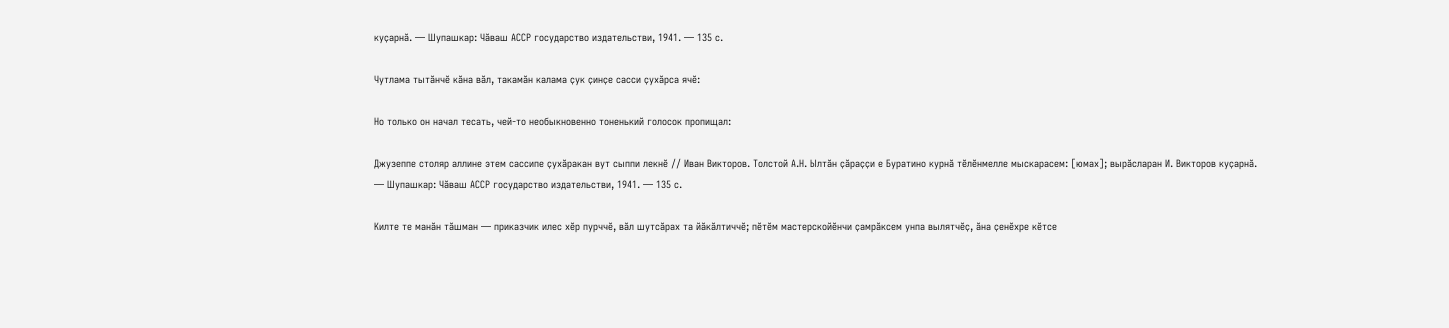куҫарнӑ. — Шупашкар: Чӑваш АССР государство издательстви, 1941. — 135 с.

Чутлама тытӑнчӗ кӑна вӑл, такамӑн калама ҫук ҫинҫе сасси ҫухӑрса ячӗ:

Но только он начал тесать, чей-то необыкновенно тоненький голосок пропищал:

Джузеппе столяр аллине этем сассипе ҫухӑракан вут сыппи лекнӗ // Иван Викторов. Толстой А.Н. Ылтӑн ҫӑраҫҫи е Буратино курнӑ тӗлӗнмелле мыскарасем: [юмах]; вырӑсларан И. Викторов куҫарнӑ. — Шупашкар: Чӑваш АССР государство издательстви, 1941. — 135 с.

Килте те манӑн тӑшман — приказчик илес хӗр пурччӗ, вӑл шутсӑрах та йӑкӑлтиччӗ; пӗтӗм мастерскойӗнчи ҫамрӑксем унпа вылятчӗҫ, ӑна ҫенӗхре кӗтсе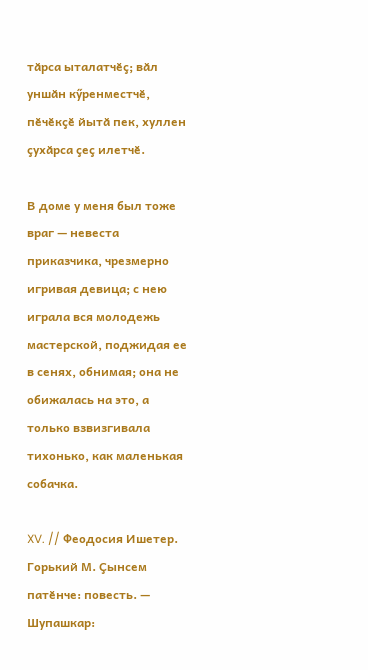тӑрса ыталатчӗҫ; вӑл уншӑн кӳренместчӗ, пӗчӗкҫӗ йытӑ пек, хуллен ҫухӑрса ҫеҫ илетчӗ.

В доме у меня был тоже враг — невеста приказчика, чрезмерно игривая девица; с нею играла вся молодежь мастерской, поджидая ее в сенях, обнимая; она не обижалась на это, а только взвизгивала тихонько, как маленькая собачка.

XV. // Феодосия Ишетер. Горький М. Ҫынсем патӗнче: повесть. — Шупашкар: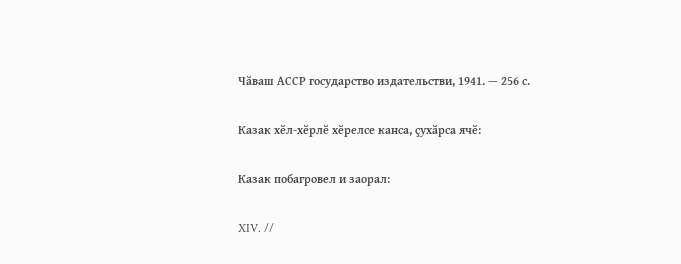Чӑваш АССР государство издательстви, 1941. — 256 с.

Казак хӗл-хӗрлӗ хӗрелсе канса, ҫухӑрса ячӗ:

Казак побагровел и заорал:

XIV. //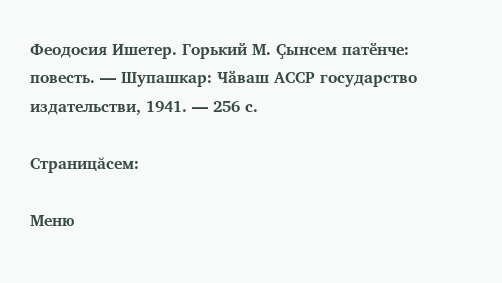Феодосия Ишетер. Горький М. Ҫынсем патӗнче: повесть. — Шупашкар: Чӑваш АССР государство издательстви, 1941. — 256 с.

Страницăсем:

Меню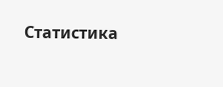Статистика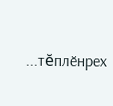...тĕплӗнрех